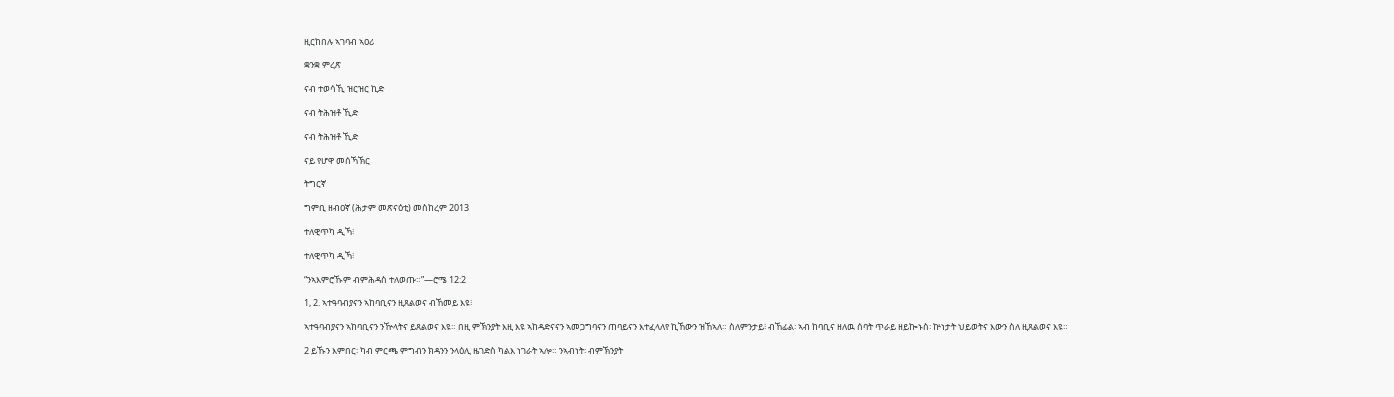ዚርከበሉ ኣገባብ ኣዐሪ

ቋንቋ ምረጽ

ናብ ተወሳኺ ዝርዝር ኪድ

ናብ ትሕዝቶ ኺድ

ናብ ትሕዝቶ ኺድ

ናይ የሆዋ መሰኻኽር

ትግርኛ

ግምቢ ዘብዐኛ (ሕታም መጽናዕቲ) መስከረም 2013

ተለዊጥካ ዲኻ፧

ተለዊጥካ ዲኻ፧

“ንኣእምሮኹም ብምሕዳስ ተለወጡ።”—ሮሜ 12:2

1, 2. ኣተዓባብያናን ኣከባቢናን ዚጸልወና ብኸመይ እዩ፧

ኣተዓባብያናን ኣከባቢናን ንዅላትና ይጸልወና እዩ። በዚ ምኽንያት እዚ እዩ ኣከዳድናናን ኣመጋግባናን ጠባይናን እተፈላለየ ኪኸውን ዝኸኣለ። ስለምንታይ፧ ብኸፊል፡ ኣብ ከባቢና ዘለዉ ሰባት ጥራይ ዘይኰኑስ፡ ኵነታት ህይወትና እውን ስለ ዚጸልወና እዩ።

2 ይኹን እምበር፡ ካብ ምርጫ ምግብን ክዳንን ንላዕሊ ዜገድስ ካልእ ነገራት ኣሎ። ንኣብነት፡ ብምኽንያት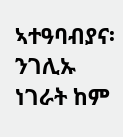ኣተዓባብያና፡ ንገሊኡ ነገራት ከም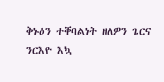ቅኑዕን ተቐባልነት ዘለዎን ጌርና ንርእዮ እኳ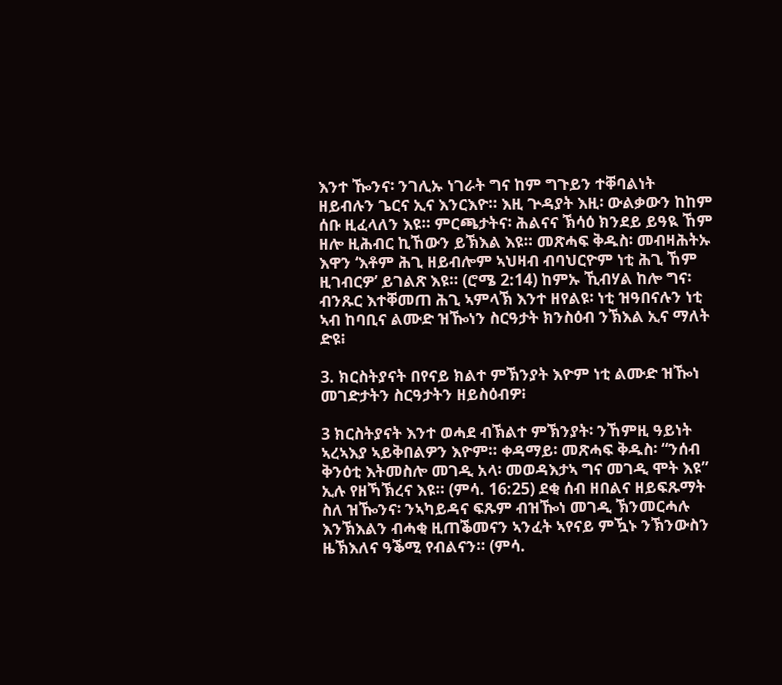እንተ ዀንና፡ ንገሊኡ ነገራት ግና ከም ግጉይን ተቐባልነት ዘይብሉን ጌርና ኢና እንርእዮ። እዚ ጕዳያት እዚ፡ ውልቃውን ከከም ሰቡ ዚፈላለን እዩ። ምርጫታትና፡ ሕልናና ኽሳዕ ክንደይ ይዓዪ ኸም ዘሎ ዚሕብር ኪኸውን ይኽእል እዩ። መጽሓፍ ቅዱስ፡ መብዛሕትኡ እዋን ‘እቶም ሕጊ ዘይብሎም ኣህዛብ ብባህርዮም ነቲ ሕጊ ኸም ዚገብርዎ’ ይገልጽ እዩ። (ሮሜ 2:14) ከምኡ ኺብሃል ከሎ ግና፡ ብንጹር እተቐመጠ ሕጊ ኣምላኽ እንተ ዘየልዩ፡ ነቲ ዝዓበናሉን ነቲ ኣብ ከባቢና ልሙድ ዝዀነን ስርዓታት ክንስዕብ ንኽእል ኢና ማለት ድዩ፧

3. ክርስትያናት በየናይ ክልተ ምኽንያት እዮም ነቲ ልሙድ ዝዀነ መገድታትን ስርዓታትን ዘይስዕብዎ፧

3 ክርስትያናት እንተ ወሓደ ብኽልተ ምኽንያት፡ ንኸምዚ ዓይነት ኣረኣእያ ኣይቅበልዎን እዮም። ቀዳማይ፡ መጽሓፍ ቅዱስ፡ “ንሰብ ቅንዕቲ እትመስሎ መገዲ አላ፡ መወዳእታኣ ግና መገዲ ሞት እዩ” ኢሉ የዘኻኽረና እዩ። (ምሳ. 16:25) ደቂ ሰብ ዘበልና ዘይፍጹማት ስለ ዝዀንና፡ ንኣካይዳና ፍጹም ብዝዀነ መገዲ ኽንመርሓሉ እንኽእልን ብሓቂ ዚጠቕመናን ኣንፈት ኣየናይ ምዃኑ ንኽንውስን ዜኽእለና ዓቕሚ የብልናን። (ምሳ.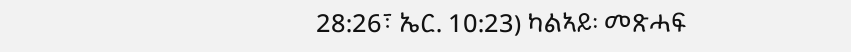28:26፣ ኤር. 10:23) ካልኣይ፡ መጽሓፍ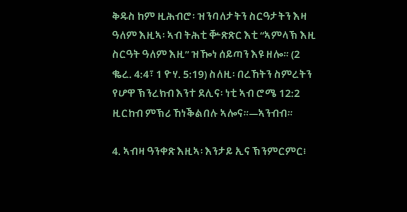ቅዱስ ከም ዚሕብሮ፡ ዝንባለታትን ስርዓታትን እዛ ዓለም እዚኣ፡ ኣብ ትሕቲ ቝጽጽር እቲ “ኣምላኽ እዚ ስርዓት ዓለም እዚ” ዝዀነ ሰይጣን እዩ ዘሎ። (2 ቈረ. 4:4፣ 1 ዮሃ. 5:19) ስለዚ፡ በረኸትን ስምረትን የሆዋ ኽንረክብ እንተ ደሊና፡ ነቲ ኣብ ሮሜ 12:2 ዚርከብ ምኽሪ ኸነቕልበሉ ኣሎና።—ኣንብብ።

4. ኣብዛ ዓንቀጽ እዚኣ፡ እንታይ ኢና ኽንምርምር፧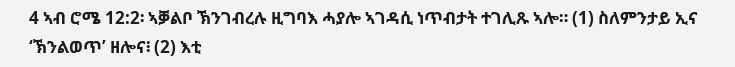4 ኣብ ሮሜ 12:2፡ ኣቓልቦ ኽንገብረሉ ዚግባእ ሓያሎ ኣገዳሲ ነጥብታት ተገሊጹ ኣሎ። (1) ስለምንታይ ኢና ‘ኽንልወጥ’ ዘሎና፧ (2) እቲ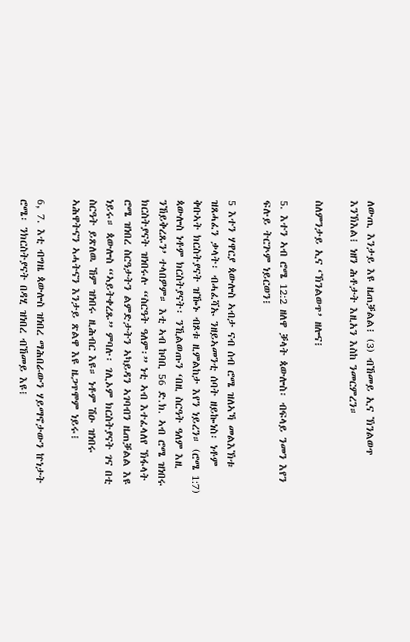ለውጢ እንታይ እዩ ዜጠቓልል፧ (3) ብኸመይ ኢና ኽንልወጥ እንኽእል፧ ነዘን ሕቶታት እዚአን እስከ ንመርምረን።

ስለምንታይ ኢና ‘ኽንልወጥ’ ዘሎና፧

5. እተን ኣብ ሮሜ 12:2 ዘለዋ ቓላት ጳውሎስ፡ ብፍላይ ንመን እየን ፍሉይ ትርጕም ነይርወን፧

5 እተን ሃዋርያ ጳውሎስ ኣብታ ናብ ሰብ ሮሜ ዝለኣኻ መልእኽቱ ዝጸሓፈን ቃላት፡ ብሓፈሻኡ ንዘይኣመንቲ ሰባት ዘይኰነስ፡ ነቶም ቅቡኣት ክርስትያናት ዝዀኑ ብጾቱ ዚምልከታ እየን ነይረን። (ሮሜ 1:7) ጳውሎስ ነቶም ክርስትያናት፡ ንኺልወጡን ‘በዚ ስርዓት ዓለም እዚ ንኸይቅረጹን’ ተላበዎም። እቲ ኣብ ከባቢ 56 ድ.ክ. ኣብ ሮሜ ዝነበሩ ክርስትያናት ዝነበሩሉ “ስርዓት ዓለም፡” ነቲ ኣብ እተፈላለየ ኽፋላት ሮሜ ዝነበረ ስርዓታትን ልምድታትን ኣካይዳን ኣገባብን ዜጠቓልል እዩ ነይሩ። ጳውሎስ “ኣይትቀረጹ” ምባሉ፡ ገሊኦም ክርስትያናት ገና በቲ ስርዓት ይጽለዉ ኸም ዝነበሩ ዚሕብር እዩ። ነቶም ሽዑ ዝነበሩ ኣሕዋትናን ኣሓትናን እንታይ ጽልዋ እዩ ዜጋጥሞም ነይሩ፧

6, 7. እቲ ብግዜ ጳውሎስ ዝነበረ ማሕበራውን ሃይማኖታውን ኵነታት ሮሜ፡ ንክርስትያናት በዳሂ ዝነበረ ብኸመይ እዩ፧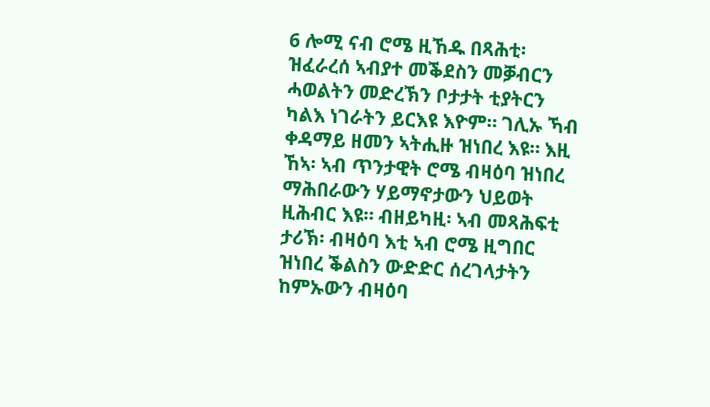6 ሎሚ ናብ ሮሜ ዚኸዱ በጻሕቲ፡ ዝፈራረሰ ኣብያተ መቕደስን መቓብርን ሓወልትን መድረኽን ቦታታት ቲያትርን ካልእ ነገራትን ይርእዩ እዮም። ገሊኡ ኻብ ቀዳማይ ዘመን ኣትሒዙ ዝነበረ እዩ። እዚ ኸኣ፡ ኣብ ጥንታዊት ሮሜ ብዛዕባ ዝነበረ ማሕበራውን ሃይማኖታውን ህይወት ዚሕብር እዩ። ብዘይካዚ፡ ኣብ መጻሕፍቲ ታሪኽ፡ ብዛዕባ እቲ ኣብ ሮሜ ዚግበር ዝነበረ ቕልስን ውድድር ሰረገላታትን ከምኡውን ብዛዕባ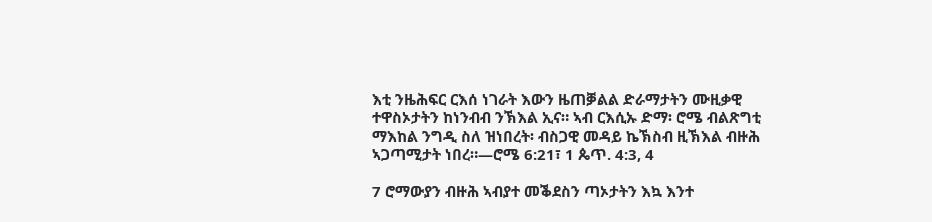እቲ ንዜሕፍር ርእሰ ነገራት እውን ዜጠቓልል ድራማታትን ሙዚቃዊ ተዋስኦታትን ከነንብብ ንኽእል ኢና። ኣብ ርእሲኡ ድማ፡ ሮሜ ብልጽግቲ ማእከል ንግዲ ስለ ዝነበረት፡ ብስጋዊ መዳይ ኬኽስብ ዚኽእል ብዙሕ ኣጋጣሚታት ነበረ።—ሮሜ 6:21፣ 1 ጴጥ. 4:3, 4

7 ሮማውያን ብዙሕ ኣብያተ መቕደስን ጣኦታትን እኳ እንተ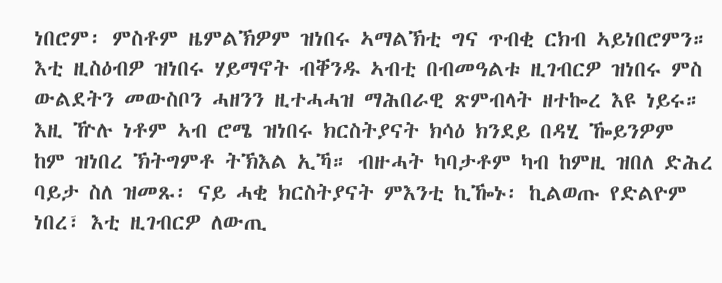ነበሮም፡ ምስቶም ዜምልኽዎም ዝነበሩ ኣማልኽቲ ግና ጥብቂ ርክብ ኣይነበሮምን። እቲ ዚስዕብዎ ዝነበሩ ሃይማኖት ብቐንዱ ኣብቲ በብመዓልቱ ዚገብርዎ ዝነበሩ ምስ ውልደትን መውስቦን ሓዘንን ዚተሓሓዝ ማሕበራዊ ጽምብላት ዘተኰረ እዩ ነይሩ። እዚ ዅሉ ነቶም ኣብ ሮሜ ዝነበሩ ክርስትያናት ክሳዕ ክንደይ በዳሂ ዀይንዎም ከም ዝነበረ ኽትግምቶ ትኽእል ኢኻ። ብዙሓት ካባታቶም ካብ ከምዚ ዝበለ ድሕረ ባይታ ስለ ዝመጹ፡ ናይ ሓቂ ክርስትያናት ምእንቲ ኪዀኑ፡ ኪልወጡ የድልዮም ነበረ፣ እቲ ዚገብርዎ ለውጢ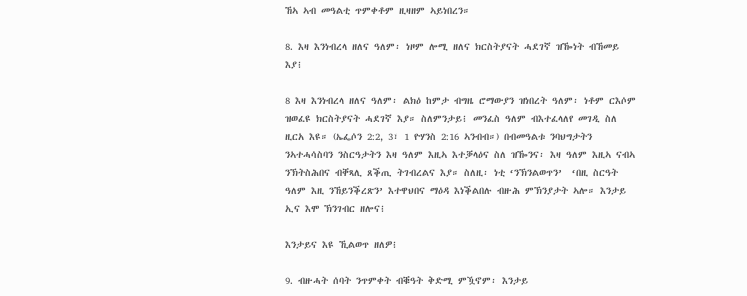ኸኣ ኣብ መዓልቲ ጥምቀቶም ዚዛዘም ኣይነበረን።

8. እዛ እንነብረላ ዘለና ዓለም፡ ነዞም ሎሚ ዘለና ክርስትያናት ሓደገኛ ዝዀነት ብኸመይ እያ፧

8 እዛ እንነብረላ ዘለና ዓለም፡ ልክዕ ከምታ ብግዜ ሮማውያን ዝነበረት ዓለም፡ ነቶም ርእሶም ዝወፈዩ ክርስትያናት ሓደገኛ እያ። ስለምንታይ፧ መንፈስ ዓለም ብእተፈላለየ መገዲ ስለ ዚርአ እዩ። (ኤፌሶን 2:2, 3፣ 1 ዮሃንስ 2:16 ኣንብብ።) በብመዓልቱ ንባህግታትን ንኣተሓሳስባን ንስርዓታትን እዛ ዓለም እዚኣ እተቓላዕና ስለ ዝዀንና፡ እዛ ዓለም እዚኣ ናብኣ ንኽትስሕበና ብቐጻሊ ጸቕጢ ትገብረልና እያ። ስለዚ፡ ነቲ ‘ንኽንልወጥን’  ‘በዚ ስርዓት ዓለም እዚ ንኸይንቕረጽን’ እተዋህበና ማዕዳ እነቕልበሉ ብዙሕ ምኽንያታት ኣሎ። እንታይ ኢና እሞ ኽንገብር ዘሎና፧

እንታይና እዩ ኺልወጥ ዘለዎ፧

9. ብዙሓት ሰባት ንጥምቀት ብቑዓት ቅድሚ ምዃኖም፡ እንታይ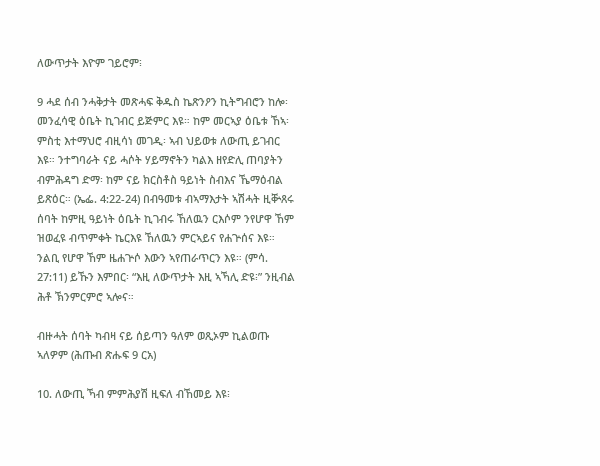ለውጥታት እዮም ገይሮም፧

9 ሓደ ሰብ ንሓቅታት መጽሓፍ ቅዱስ ኬጽንዖን ኪትግብሮን ከሎ፡ መንፈሳዊ ዕቤት ኪገብር ይጅምር እዩ። ከም መርኣያ ዕቤቱ ኸኣ፡ ምስቲ እተማህሮ ብዚሳነ መገዲ፡ ኣብ ህይወቱ ለውጢ ይገብር እዩ። ንተግባራት ናይ ሓሶት ሃይማኖትን ካልእ ዘየድሊ ጠባያትን ብምሕዳግ ድማ፡ ከም ናይ ክርስቶስ ዓይነት ስብእና ኼማዕብል ይጽዕር። (ኤፌ. 4:22-24) በብዓመቱ ብኣማእታት ኣሽሓት ዚቝጸሩ ሰባት ከምዚ ዓይነት ዕቤት ኪገብሩ ኸለዉን ርእሶም ንየሆዋ ኸም ዝወፈዩ ብጥምቀት ኬርእዩ ኸለዉን ምርኣይና የሐጕሰና እዩ። ንልቢ የሆዋ ኸም ዜሐጕሶ እውን ኣየጠራጥርን እዩ። (ምሳ. 27:11) ይኹን እምበር፡ “እዚ ለውጥታት እዚ ኣኻሊ ድዩ፧” ንዚብል ሕቶ ኽንምርምሮ ኣሎና።

ብዙሓት ሰባት ካብዛ ናይ ሰይጣን ዓለም ወጺኦም ኪልወጡ ኣለዎም (ሕጡብ ጽሑፍ 9 ርአ)

10. ለውጢ ኻብ ምምሕያሽ ዚፍለ ብኸመይ እዩ፧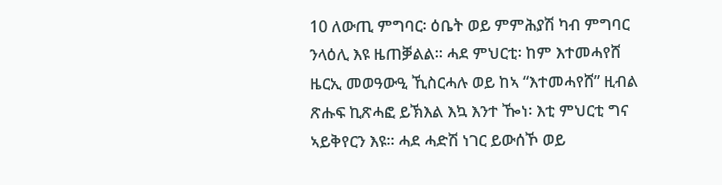10 ለውጢ ምግባር፡ ዕቤት ወይ ምምሕያሽ ካብ ምግባር ንላዕሊ እዩ ዜጠቓልል። ሓደ ምህርቲ፡ ከም እተመሓየሸ ዜርኢ መወዓውዒ ኺስርሓሉ ወይ ከኣ “እተመሓየሸ” ዚብል ጽሑፍ ኪጽሓፎ ይኽእል እኳ እንተ ዀነ፡ እቲ ምህርቲ ግና ኣይቅየርን እዩ። ሓደ ሓድሽ ነገር ይውሰኾ ወይ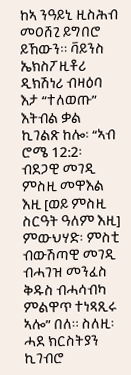ከኣ ንዓይኒ ዚስሕብ መዐሸጊ ይግበሮ ይኸውን። ቫይንስ ኤክስፖዚቶሪ ዲክሽነሪ ብዛዕባ እታ “ተለወጡ” እትብል ቃል ኪገልጽ ከሎ፡ “ኣብ ሮሜ 12:2፡ ብደጋዊ መገዲ ምስዚ መዋእል እዚ [ወይ ምስዚ ስርዓት ዓለም እዚ] ምውህሃድ፡ ምስቲ ብውሽጣዊ መገዲ ብሓገዝ መንፈስ ቅዱስ ብሓሳብካ ምልዋጥ ተነጻጺሩ ኣሎ” በለ። ስለዚ፡ ሓደ ክርስትያን ኪገብሮ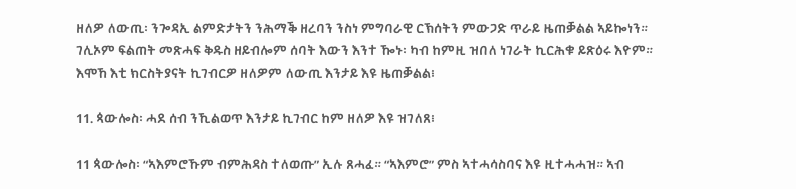ዘለዎ ለውጢ፡ ንጐዳኢ ልምድታትን ንሕማቕ ዘረባን ንስነ ምግባራዊ ርኽሰትን ምውጋድ ጥራይ ዜጠቓልል ኣይኰነን። ገሊኦም ፍልጠት መጽሓፍ ቅዱስ ዘይብሎም ሰባት እውን እንተ ዀኑ፡ ካብ ከምዚ ዝበለ ነገራት ኪርሕቁ ይጽዕሩ እዮም። እሞኸ እቲ ክርስትያናት ኪገብርዎ ዘለዎም ለውጢ እንታይ እዩ ዜጠቓልል፧

11. ጳውሎስ፡ ሓደ ሰብ ንኺልወጥ እንታይ ኪገብር ከም ዘለዎ እዩ ዝገለጸ፧

11 ጳውሎስ፡ “ኣእምሮኹም ብምሕዳስ ተለወጡ” ኢሉ ጸሓፈ። “ኣእምሮ” ምስ ኣተሓሳስባና እዩ ዚተሓሓዝ። ኣብ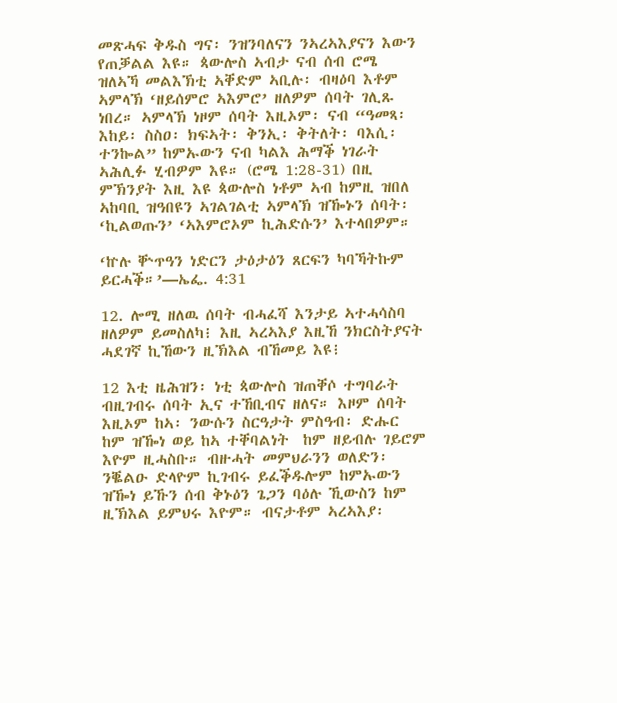መጽሓፍ ቅዱስ ግና፡ ንዝንባለናን ንኣረኣእያናን እውን የጠቓልል እዩ። ጳውሎስ ኣብታ ናብ ሰብ ሮሜ ዝለኣኻ መልእኽቲ ኣቐድም ኣቢሉ፡ ብዛዕባ እቶም ኣምላኽ ‘ዘይሰምሮ ኣእምሮ’ ዘለዎም ሰባት ገሊጹ ነበረ። ኣምላኽ ነዞም ሰባት እዚኦም፡ ናብ “ዓመጻ፡ እከይ፡ ስስዐ፡ ክፍኣት፡ ቅንኢ፡ ቅትለት፡ ባእሲ፡ ተንኰል” ከምኡውን ናብ ካልእ ሕማቕ ነገራት ኣሕሊፉ ሂብዎም እዩ። (ሮሜ 1:28-31) በዚ ምኽንያት እዚ እዩ ጳውሎስ ነቶም ኣብ ከምዚ ዝበለ ኣከባቢ ዝዓበዩን ኣገልገልቲ ኣምላኽ ዝዀኑን ሰባት፡ ‘ኪልወጡን’ ‘ኣእምሮኦም ኪሕድሱን’ እተላበዎም።

‘ኵሉ ቝጥዓን ነድርን ታዕታዕን ጸርፍን ካባኻትኩም ይርሓቕ።’—ኤፌ. 4:31

12. ሎሚ ዘለዉ ሰባት ብሓፈሻ እንታይ ኣተሓሳስባ ዘለዎም ይመስለካ፧ እዚ ኣረኣእያ እዚኸ ንክርስትያናት ሓደገኛ ኪኸውን ዚኽእል ብኸመይ እዩ፧

12 እቲ ዜሕዝን፡ ነቲ ጳውሎስ ዝጠቐሶ ተግባራት ብዚገብሩ ሰባት ኢና ተኸቢብና ዘለና። እዞም ሰባት እዚኦም ከኣ፡ ንውሱን ስርዓታት ምስዓብ፡ ድሑር ከም ዝዀነ ወይ ከኣ ተቐባልነት  ከም ዘይብሉ ገይሮም እዮም ዚሓስቡ። ብዙሓት መምህራንን ወለድን፡ ንቘልዑ ድላዮም ኪገብሩ ይፈቕዱሎም ከምኡውን ዝዀነ ይኹን ሰብ ቅኑዕን ጌጋን ባዕሉ ኺውስን ከም ዚኽእል ይምህሩ እዮም። ብናታቶም ኣረኣእያ፡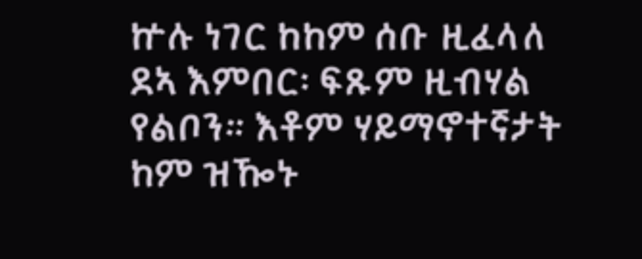ኵሉ ነገር ከከም ሰቡ ዚፈላለ ደኣ እምበር፡ ፍጹም ዚብሃል የልቦን። እቶም ሃይማኖተኛታት ከም ዝዀኑ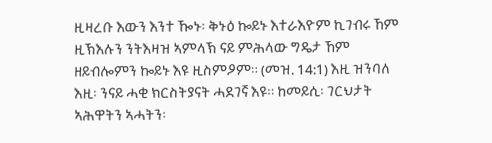ዚዛረቡ እውን እንተ ዀኑ፡ ቅኑዕ ኰይኑ እተራእዮም ኪገብሩ ኸም ዚኽእሉን ንትእዛዝ ኣምላኽ ናይ ምሕላው ግዴታ ኸም ዘይብሎምን ኰይኑ እዩ ዚስምዖም። (መዝ. 14:1) እዚ ዝንባለ እዚ፡ ንናይ ሓቂ ክርስትያናት ሓደገኛ እዩ። ከመይሲ፡ ገርህታት ኣሕዋትን ኣሓትን፡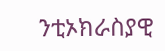ንቲኦክራስያዊ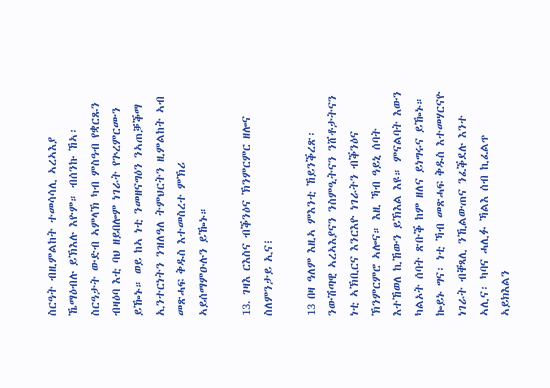ስርዓት ብዚምልከት ተመሳሳሊ ኣረኣእያ ኼማዕብሉ ይኽእሉ እዮም። ብሰንኩ ኸኣ፡ ስርዓታት ውድብ ኣምላኽ ካብ ምስዓብ የቋርጹን ብዛዕባ እቲ ባህ ዘይበሎም ነገራት የጕረምርሙን ይዀኑ። ወይ ከኣ ነቲ ንመዘናግዕን ንኣጠቓቕማ ኢንተርነትን ንዝለዓለ ትምህርትን ዚምልከት ኣብ መጽሓፍ ቅዱስ እተመስረተ ምኽሪ ኣይሰማምዑሉን ይዀኑ።

13. ገዛእ ርእስና ብቕንዕና ኽንምርምር ዘሎና ስለምንታይ ኢና፧

13 በዛ ዓለም እዚኣ ምእንቲ ኸይንቕረጽ፡ ንውሽጣዊ ኣረኣእያናን ንስምዒትናን ንሸቶታትናን ነቲ ኣኽቢርና እንርእዮ ነገራትን ብቕንዕና ኽንምርምሮ ኣሎና። እዚ ኻብ ዓይኒ ሰባት እተኸወለ ኪኸውን ይኽእል እዩ። ምናልባት እውን ካልኦት ሰባት ጽቡቕ ከም ዘለና ይነግሩና ይዀኑ። ኰይኑ ግና፡ ነቲ ኻብ መጽሓፍ ቅዱስ እተመሃርናዮ ነገራት ብቐጻሊ ንኺልውጠና ንፈቕደሉ እንተ ኣሊና፡ ካባና ሓሊፉ ኻልእ ሰብ ኪፈልጥ ኣይክእልን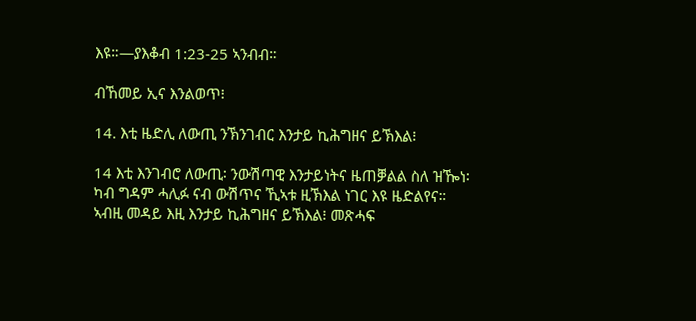እዩ።—ያእቆብ 1:23-25 ኣንብብ።

ብኸመይ ኢና እንልወጥ፧

14. እቲ ዜድሊ ለውጢ ንኽንገብር እንታይ ኪሕግዘና ይኽእል፧

14 እቲ እንገብሮ ለውጢ፡ ንውሽጣዊ እንታይነትና ዜጠቓልል ስለ ዝዀነ፡ ካብ ግዳም ሓሊፉ ናብ ውሽጥና ኺኣቱ ዚኽእል ነገር እዩ ዜድልየና። ኣብዚ መዳይ እዚ እንታይ ኪሕግዘና ይኽእል፧ መጽሓፍ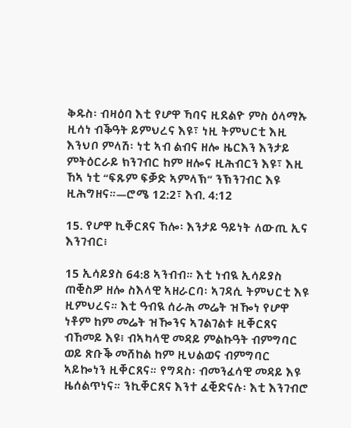ቅዱስ፡ ብዛዕባ እቲ የሆዋ ኻባና ዚደልዮ ምስ ዕላማኡ ዚሳነ ብቕዓት ይምህረና እዩ፣ ነዚ ትምህርቲ እዚ እንህቦ ምላሽ፡ ነቲ ኣብ ልብና ዘሎ ዜርእን እንታይ ምትዕርራይ ክንገብር ከም ዘሎና ዚሕብርን እዩ፣ እዚ ኸኣ ነቲ “ፍጹም ፍቓድ ኣምላኽ” ንኽንገብር እዩ ዚሕግዘና።—ሮሜ 12:2፣ እብ. 4:12

15. የሆዋ ኪቐርጸና ኸሎ፡ እንታይ ዓይነት ለውጢ ኢና እንገብር፧

15 ኢሳይያስ 64:8 ኣንብብ። እቲ ነብዪ ኢሳይያስ ጠቒስዎ ዘሎ ስእላዊ ኣዘራርባ፡ ኣገዳሲ ትምህርቲ እዩ ዚምህረና። እቲ ዓብዪ ሰራሕ መሬት ዝዀነ የሆዋ ነቶም ከም መሬት ዝዀንና ኣገልገልቱ ዚቐርጸና ብኸመይ እዩ፧ ብኣካላዊ መዳይ ምልኩዓት ብምግባር ወይ ጽቡቕ መሸከል ከም ዚህልወና ብምግባር ኣይኰነን ዚቐርጸና። የግዳስ፡ ብመንፈሳዊ መዳይ እዩ ዜሰልጥነና። ንኪቐርጸና እንተ ፈቒድናሉ፡ እቲ እንገብሮ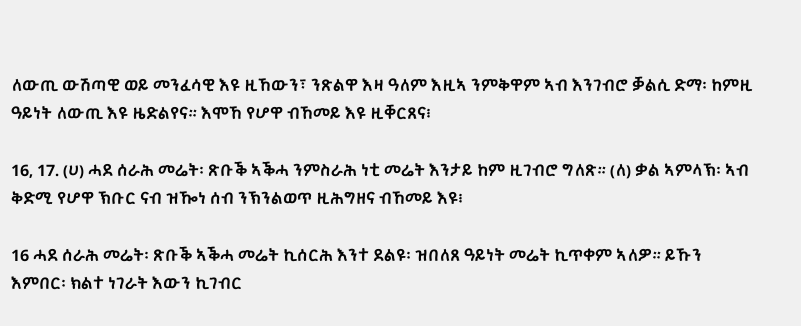ለውጢ ውሽጣዊ ወይ መንፈሳዊ እዩ ዚኸውን፣ ንጽልዋ እዛ ዓለም እዚኣ ንምቅዋም ኣብ እንገብሮ ቓልሲ ድማ፡ ከምዚ ዓይነት ለውጢ እዩ ዜድልየና። እሞኸ የሆዋ ብኸመይ እዩ ዚቐርጸና፧

16, 17. (ሀ) ሓደ ሰራሕ መሬት፡ ጽቡቕ ኣቕሓ ንምስራሕ ነቲ መሬት እንታይ ከም ዚገብሮ ግለጽ። (ለ) ቃል ኣምላኽ፡ ኣብ ቅድሚ የሆዋ ኽቡር ናብ ዝዀነ ሰብ ንኽንልወጥ ዚሕግዘና ብኸመይ እዩ፧

16 ሓደ ሰራሕ መሬት፡ ጽቡቕ ኣቕሓ መሬት ኪሰርሕ እንተ ደልዩ፡ ዝበለጸ ዓይነት መሬት ኪጥቀም ኣለዎ። ይኹን እምበር፡ ክልተ ነገራት እውን ኪገብር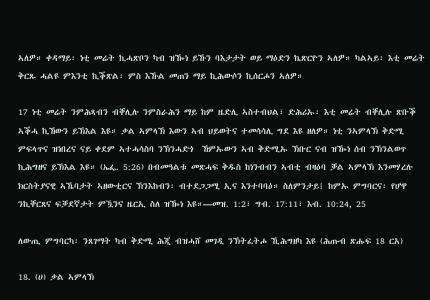ኣለዎ። ቀዳማይ፡ ነቲ መሬት ኪሓጽቦን ካብ ዝዀነ ይኹን ባእታታት ወይ ማዕድን ኬጽርዮን ኣለዎ። ካልኣይ፡ እቲ መሬት ቅርጹ ሓልዩ ምእንቲ ኪቕጽል፡ ምስ እኹል መጠን ማይ ኪሕውሶን ኪሰርሖን ኣለዎ።

17 ነቲ መሬት ንምሕጻብን ብቐሊሉ ንምስራሕን ማይ ከም ዜድሊ ኣስተብህል፣ ድሕሪኡ፡ እቲ መሬት ብቐሊሉ ጽቡቕ ኣቕሓ ኪኸውን ይኽእል እዩ። ቃል ኣምላኽ እውን ኣብ ህይወትና ተመሳሳሊ ግደ እዩ ዘለዎ። ነቲ ንኣምላኽ ቅድሚ ምፍላጥና ዝነበረና ናይ ቀደም ኣተሓሳስባ ንኽንሓድጎ  ኸምኡውን ኣብ ቅድሚኡ ኽቡር ናብ ዝዀነ ሰብ ንኽንልወጥ ኪሕግዘና ይኽእል እዩ። (ኤፌ. 5:26) በብመዓልቱ መጽሓፍ ቅዱስ ከነንብብን ኣብቲ ብዛዕባ ቓል ኣምላኽ እንመሃረሉ ክርስትያናዊ ኣኼባታት ኣዘውቲርና ኽንእከብን፡ ብተደጋጋሚ ኢና እንተባባዕ። ስለምንታይ፧ ከምኡ ምግባርና፡ የሆዋ ንኪቐርጸና ፍቓደኛታት ምዃንና ዜርኢ ስለ ዝዀነ እዩ።—መዝ. 1:2፣ ግብ. 17:11፣ እብ. 10:24, 25

ለውጢ ምግባርካ፡ ንጸገማት ካብ ቅድሚ ሕጂ ብዝሓሸ መገዲ ንኽትፈትሖ ኺሕግዘካ እዩ (ሕጡብ ጽሑፍ 18 ርአ)

18. (ሀ) ቃል ኣምላኽ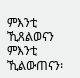ምእንቲ ኺጸልወናን ምእንቲ ኺልውጠናን፡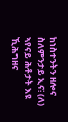ከነስተንትን ዘሎና ስለምንታይ ኢና፧ (ለ) ኣየናይ ሕቶታት እዩ ኺሕግዘና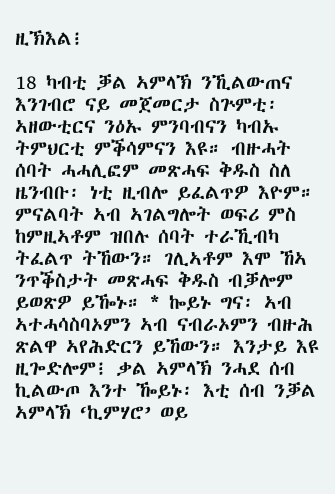ዚኽእል፧

18 ካብቲ ቓል ኣምላኽ ንኺልውጠና እንገብሮ ናይ መጀመርታ ስጕምቲ፡ ኣዘውቲርና ንዕኡ ምንባብናን ካብኡ ትምህርቲ ምቕሳምናን እዩ። ብዙሓት ሰባት ሓሓሊፎም መጽሓፍ ቅዱስ ስለ ዜንብቡ፡ ነቲ ዚብሎ ይፈልጥዎ እዮም። ምናልባት ኣብ ኣገልግሎት ወፍሪ ምስ ከምዚኣቶም ዝበሉ ሰባት ተራኺብካ ትፈልጥ ትኸውን። ገሊኣቶም እሞ ኸኣ ንጥቕስታት መጽሓፍ ቅዱስ ብቓሎም ይወጽዎ ይዀኑ። * ኰይኑ ግና፡ ኣብ ኣተሓሳስባኦምን ኣብ ናብራኦምን ብዙሕ ጽልዋ ኣየሕድርን ይኸውን። እንታይ እዩ ዚጐድሎም፧ ቃል ኣምላኽ ንሓደ ሰብ ኪልውጦ እንተ ዀይኑ፡ እቲ ሰብ ንቓል ኣምላኽ ‘ኪምሃሮ’ ወይ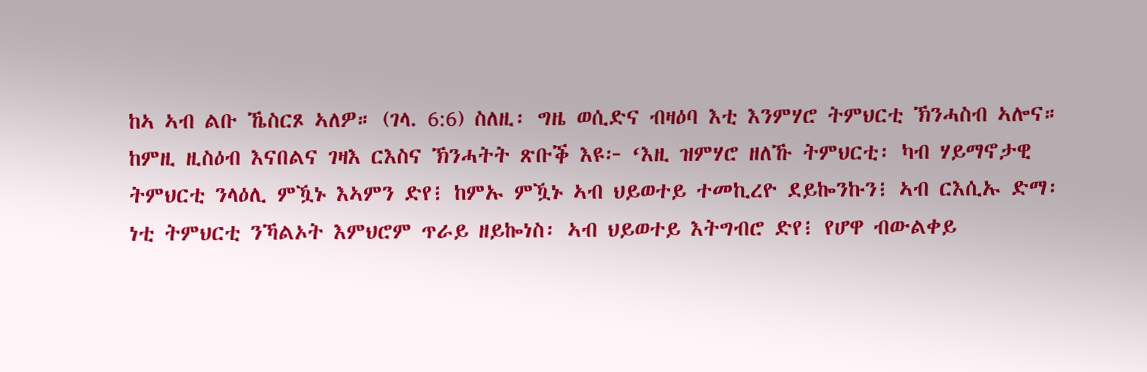ከኣ ኣብ ልቡ ኼስርጾ ኣለዎ። (ገላ. 6:6) ስለዚ፡ ግዜ ወሲድና ብዛዕባ እቲ እንምሃሮ ትምህርቲ ኽንሓስብ ኣሎና። ከምዚ ዚስዕብ እናበልና ገዛእ ርእስና ኽንሓትት ጽቡቕ እዩ፦ ‘እዚ ዝምሃሮ ዘለኹ ትምህርቲ፡ ካብ ሃይማኖታዊ ትምህርቲ ንላዕሊ ምዃኑ እኣምን ድየ፧ ከምኡ ምዃኑ ኣብ ህይወተይ ተመኪረዮ ደይኰንኩን፧ ኣብ ርእሲኡ ድማ፡ ነቲ ትምህርቲ ንኻልኦት እምህሮም ጥራይ ዘይኰነስ፡ ኣብ ህይወተይ እትግብሮ ድየ፧ የሆዋ ብውልቀይ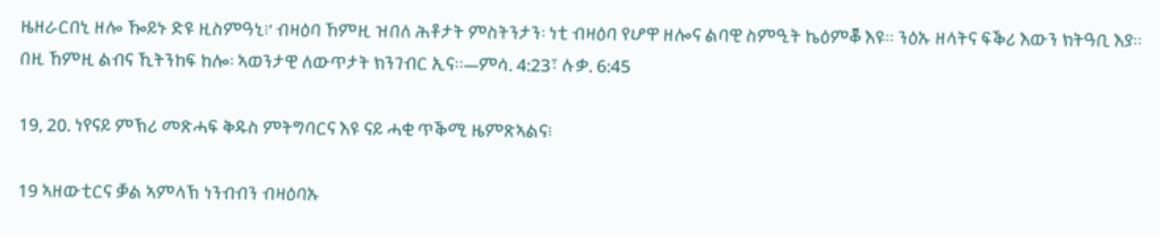ዜዘራርበኒ ዘሎ ዀይኑ ድዩ ዚስምዓኒ፧’ ብዛዕባ ኸምዚ ዝበለ ሕቶታት ምስትንታን፡ ነቲ ብዛዕባ የሆዋ ዘሎና ልባዊ ስምዒት ኬዕምቖ እዩ። ንዕኡ ዘላትና ፍቕሪ እውን ክትዓቢ እያ። በዚ ኸምዚ ልብና ኺትንከፍ ከሎ፡ ኣወንታዊ ለውጥታት ክንገብር ኢና።—ምሳ. 4:23፣ ሉቃ. 6:45

19, 20. ነየናይ ምኽሪ መጽሓፍ ቅዱስ ምትግባርና እዩ ናይ ሓቂ ጥቕሚ ዜምጽኣልና፧

19 ኣዘውቲርና ቓል ኣምላኽ ነንብብን ብዛዕባኡ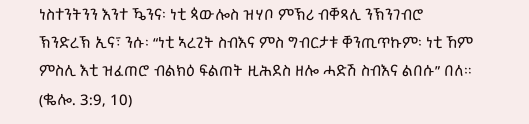ነስተንትንን እንተ ዄንና፡ ነቲ ጳውሎስ ዝሃቦ ምኽሪ ብቐጻሊ ንኽንገብሮ ኽንድረኽ ኢና፣ ንሱ፡ “ነቲ ኣረጊት ስብእና ምስ ግብርታቱ ቐንጢጥኩም፡ ነቲ ኸም ምስሊ እቲ ዝፈጠሮ ብልክዕ ፍልጠት ዚሕደስ ዘሎ ሓድሽ ስብእና ልበሱ” በለ። (ቈሎ. 3:9, 10)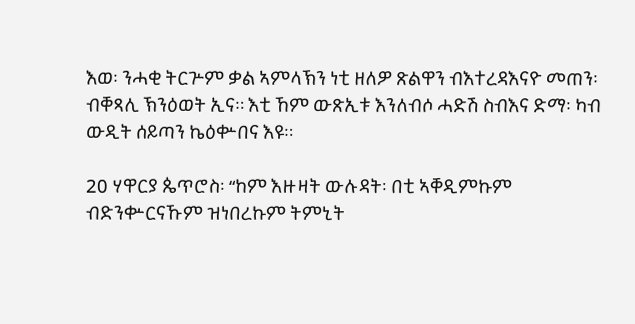እወ፡ ንሓቂ ትርጕም ቃል ኣምላኽን ነቲ ዘለዎ ጽልዋን ብእተረዳእናዮ መጠን፡ ብቐጻሊ ኽንዕወት ኢና። እቲ ኸም ውጽኢቱ እንለብሶ ሓድሽ ስብእና ድማ፡ ካብ ውዲት ሰይጣን ኬዕቍበና እዩ።

20 ሃዋርያ ጴጥሮስ፡ “ከም እዙዛት ውሉዳት፡ በቲ ኣቐዲምኩም ብድንቍርናኹም ዝነበረኩም ትምኒት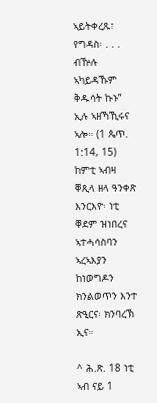ኣይትቀረጹ፣ የግዳስ፡ . . . ብዅሉ ኣካይዳኹም ቅዱሳት ኩኑ” ኢሉ ኣዘኻኺሩና ኣሎ። (1 ጴጥ. 1:14, 15) ከምቲ ኣብዛ ቐጺላ ዘላ ዓንቀጽ እንርእዮ፡ ነቲ ቐደም ዝነበረና ኣተሓሳስባን ኣረኣእያን ከነወግዶን ክንልወጥን እንተ ጽዒርና፡ ክንባረኽ ኢና።

^ ሕ.ጽ. 18 ነቲ ኣብ ናይ 1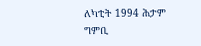ለካቲት 1994 ሕታም ግምቢ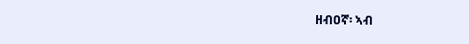ዘብዐኛ፡ ኣብ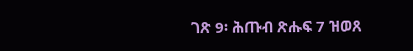ገጽ 9፡ ሕጡብ ጽሑፍ 7 ዝወጸ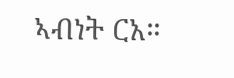ኣብነት ርአ።